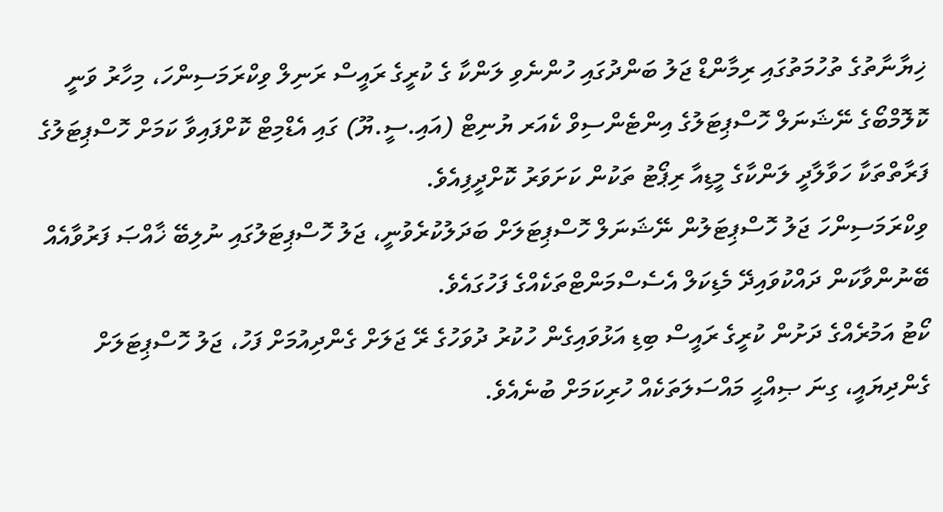ޚިޔާނާތުގެ ތުހުމަތުގައި ރިމާންޑް ޖަލު ބަންދުގައި ހުންނެވި ލަންކާ ގެ ކުރީގެ ރައީސް ރަނިލް ވިކްރަމަސިންހަ، މިހާރު ވަނީ ކޮލޮމްބޯގެ ނޭޝަނަލް ހޮސްޕިޓަލުގެ އިންޓެންސިވް ކެއަރ ޔުނިޓް (އައި.ސީ.ޔޫ) ގައި އެޑްމިޓް ކޮށްފައިވާ ކަމަށް ހޮސްޕިޓަލުގެ ފަރާތްތަކާ ހަވާލާދީ ލަންކާގެ މީޑިއާ ރިޕޯޓު ތަކުން ކަށަވަރު ކޮށްދީފިއެވެ.
ވިކްރަމަސިންހަ ޖަލު ހޮސްޕިޓަލުން ނޭޝަނަލް ހޮސްޕިޓަލަށް ބަދަލުކުރެވުނީ، ޖަލު ހޮސްޕިޓަލުގައި ނުލިބޭ ޚާއްޞަ ފަރުވާއެއް ބޭނުންވާކަން ދައްކުވައިދޭ މެޑިކަލް އެސެސްމަންޓްތަކެއްގެ ފަހުގައެވެ.
ކޯޓު އަމުރެއްގެ ދަށުން ކުރީގެ ރައީސް ބިޑި އަޅުވައިގެން ހުކުރު ދުވަހުގެ ރޭ ޖަލަށް ގެންދިއުމަށް ފަހު، ޖަލު ހޮސްޕިޓަލަށް ގެންދިޔައީ، ގިނަ ޞިއްޙީ މައްސަލަތަކެއް ހުރިކަމަށް ބުނެއެވެ.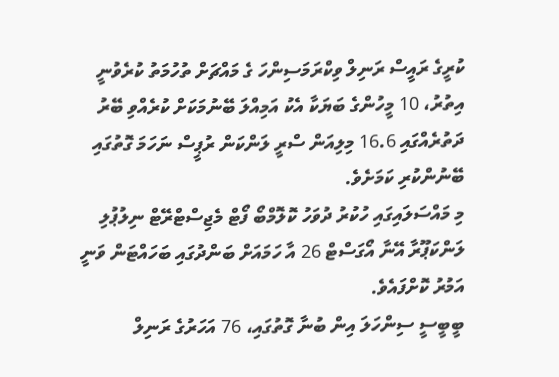ކުރީގެ ރައީސް ރަނިލް ވިކްރަމަސިންހަ ގެ މައްޗަށް ތުހުމަތު ކުރެވުނީ އިތުރު، 10 މީހުންގެ ބަޔަކާ އެކު އަމިއްލަ ބޭނުމަކަށް ކުރެއްވި ބޭރު ދަތުރެއްގައި 16.6 މިލިއަން ސްރީ ލަންކަން ރުޕީސް ނަހަމަ ގޮތުގައި ބޭނުންކުރި ކަމަށެވެ.
މި މައްސަލައިގައި ހުކުރު ދުވަހު ކޮލޮމްބޯ ފޯޓް މެޖިސްޓްރޭޓް ނިލުޕުލި ލަންކަޕޫރާ އޭނާ އޯގަސްޓް 26 އާ ހަމައަށް ބަންދުގައި ބަހައްޓަން ވަނީ އަމުރު ކޮށްފައެވެ.
ބީބީސީ ސިންހަލަ އިން ބުނާ ގޮތުގައި، 76 އަހަރުގެ ރަނިލް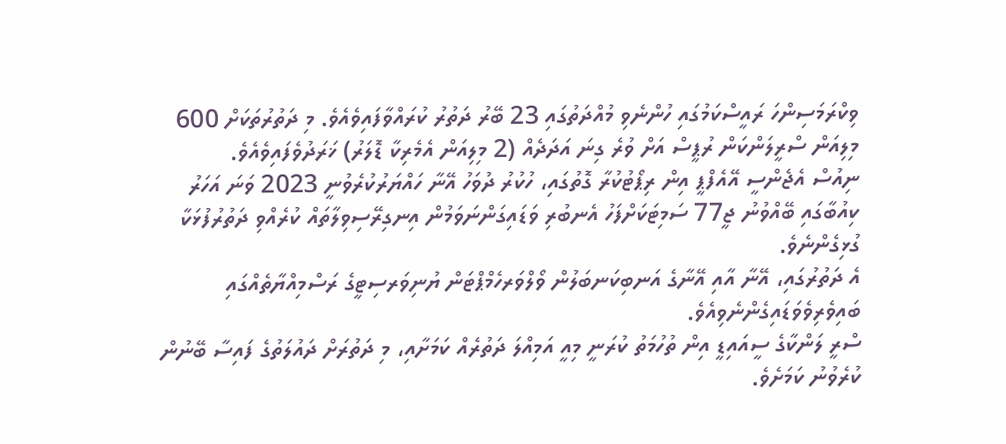ވިކްރަމަސިންހަ ރައީސްކަމުގައި ހުންނެވި މުއްދަތުގައި 23 ބޭރު ދަތުރު ކުރައްވާފައިވެއެވެ. މި ދަތުރުތަކަށް 600 މިލިއަން ސްރީލަންކަން ރުޕީސް އަށް ވުރެ ގިނަ އަދަދެއް (2 މިލިއަން އެމެރިކާ ޑޮލަރު) ޚަރަދުވެފައިވެއެވެ.
ނިއުސް އެޖެންސީ އޭއެފްޕީ އިން ރިޕޯޓުކުރާ ގޮތުގައި، ހުކުރު ދުވަހު އޭނާ ހައްޔަރުކުރެވުނީ 2023 ވަނަ އަހަރު ކިއުބާގައި ބޭއްވުނު ޖީ77 ސަމިޓަކަށްފަހު އެނބުރި ވަޑައިގަންނަވަމުން އިނގިރޭސިވިލާތައް ކުރެއްވި ދަތުރުފުޅަކާ ގުޅިގެންނެވެ.
އެ ދަތުރުގައި، އޭނާ އާއި އޭނާގެ އަނބިކަނބަލުން ވޯލްވަރހެމްޕްޓަން ޔުނިވަރސިޓީގެ ރަސްމިއްޔާތެއްގައި ބައިވެރިވެވަޑައިގެންނެވިއެވެ.
ސްރީ ލަންކާގެ ސީއައިޑީ އިން ތުހުމަތު ކުރަނީ މިއީ އަމިއްލަ ދަތުރެއް ކަމަށާއި، މި ދަތުރަށް ދައުލަތުގެ ފައިސާ ބޭނުން ކުރެވުނު ކަމަށެވެ.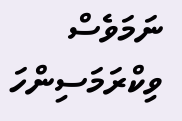ނަމަވެސް ވިކްރަމަސިންހަ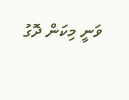ވަނީ މިކަން ދޮގު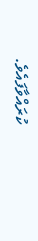ކުރައްވާފައެވެ.